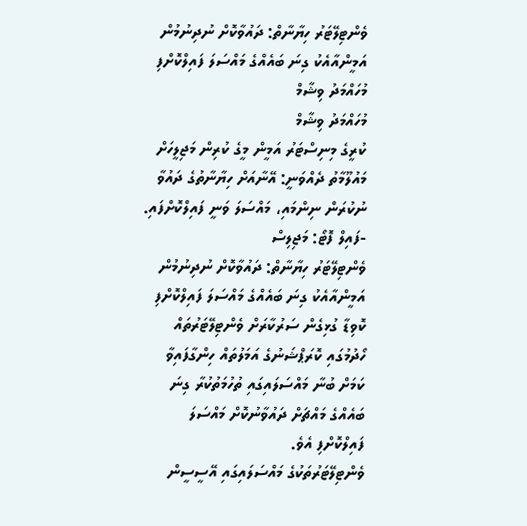ވެންޓިލޭޓަރު ހިޔާނާތް: ދައުވާކޮށް ނުދިނުމުން އަމީންއާއެކު ގިނަ ބައެއްގެ މައްސަލަ ފައިލްކޮށްފި
މުހައްމަދު ވިޝާމް
މުހައްމަދު ވިޝާމް
ކުރީގެ މިނިސްޓަރު އަމީން މީގެ ކުރިން މަޖިލީހަށް މައުލޫމާތު ދެއްވަނީ: އޭނާއަށް ހިޔާނާތުގެ ދައުވާ ނުކުރަން ނިންމައި، މައްސަލަ ވަނީ ފައިލްކޮށްފައި. -ފައިލް ފޮޓޯ: މަޖިލިސް
ވެންޓިލޭޓަރު ހިޔާނާތް: ދައުވާކޮށް ނުދިނުމުން އަމީންއާއެކު ގިނަ ބައެއްގެ މައްސަލަ ފައިލްކޮށްފި
ކޮވިޑާ ގުޅިގެން ސަރުކާރަށް ވެންޓިލޭޓަރުތައް ހޯދުމުގައި ކޮރަޕްޝަނުގެ އަމަލުތައް ހިންގާފައިވާ ކަމަށް ބުނާ މައްސަލައިގައި ތުހުމަތުކުރާ ގިނަ ބައެއްގެ މައްޗަށް ދައުވާނުކޮށް މައްސަލަ ފައިލްކޮށްފި އެވެ.
ވެންޓިލޭޓަރުތަކުގެ މައްސަލައިގައި އޭސީސީން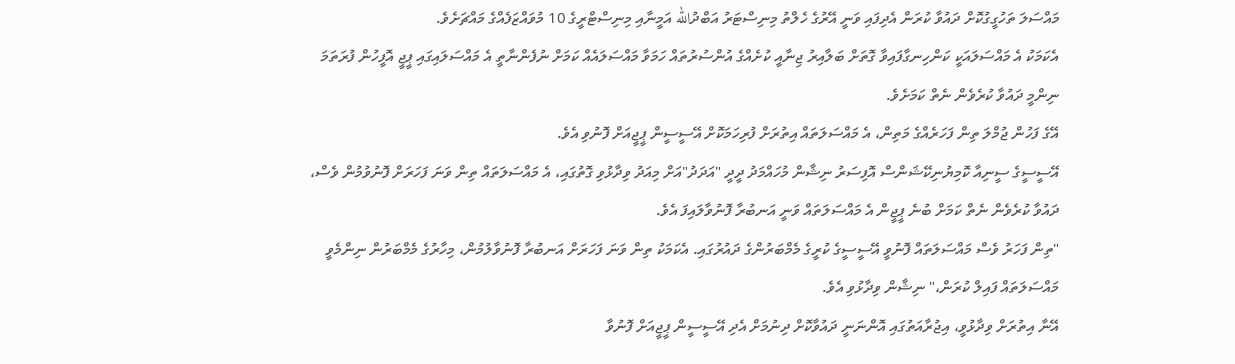މައްސަލަ ތަހުގީގުކޮށް ދައުވާ ކުރަން އެދިފައި ވަނީ އޭރުގެ ހެލްތު މިނިސްޓަރު އަބްދުالله އަމީނާއި މިނިސްޓްރީގެ 10 މުވައްޒަފެއްގެ މައްޗަށެވެ.
އެކަމަކު އެ މައްސަލައަކީ ކަންހިނގާފައިވާ ގޮތަށް ބަލާއިރު ޖިނާއީ ކުށެއްގެ އުންސުރުތައް ހަމަވާ މައްސަލައެއް ކަމަށް ނުފެންނާތީ އެ މައްސަލައިގައި ޕީޖީ އޮފީހުން ފުރަތަމަ ނިންމީ ދައުވާ ކުރެވެން ނެތް ކަމަށެވެ.
އޭގެ ފަހުން ޖުމްލަ ތިން ފަހަރެއްގެ މަތިން، އެ މައްސަލަތައް އިތުރަށް ފުރިހަމަކޮށް އޭސީސީން ޕީޖީއަށް ފޮނުވި އެވެ.
އޭސީސީގެ ސީނިއާ ކޮމިޔުނިކޭޝަންސް އޮފިސަރު ނިޝާން މުހައްމަދު ދީދީ "އަދަދު"އަށް މިއަދު ވިދާޅުވި ގޮތުގައި، އެ މައްސަލަތައް ތިން ވަނަ ފަހަރަށް ފޮނުވުމުން ވެސް، ދައުވާ ކުރެވެން ނެތް ކަމަށް ބުނެ ޕީޖީން އެ މައްސަލަތައް ވަނީ އަނބުރާ ފޮނުވާލައިފަ އެވެ.
"ތިން ފަހަރު ވެސް މައްސަލަތައް ފޮނުވީ އޭސީސީގެ ކުރީގެ މެމްބަރުންގެ ދައުރުގައި. އެކަމަކު ތިން ވަނަ ފަހަރަށް އަނބުރާ ފޮނުވާލުމުން، މިހާރުގެ މެމްބަރުން ނިންމެވީ މައްސަލަތައް ފައިލް ކުރަން،" ނިޝާން ވިދާޅުވި އެވެ.
އޭނާ އިތުރަށް ވިދާޅުވީ، އިޖުރާއަތުގައި އޮންނަނީ ދައުވާކޮށް ދިނުމަށް އެދި އޭސީސީން ޕީޖީއަށް ފޮނުވާ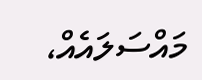މައްސަލައެއް،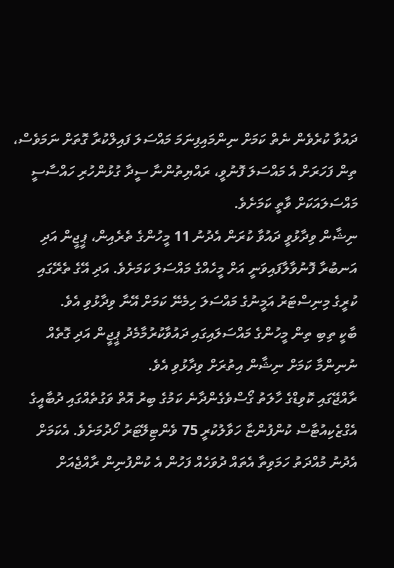ދައުވާ ކުރެވެން ނެތް ކަމަށް ނިންމައިފިނަމަ މައްސަލަ ފައިލްކުރާ ގޮތަށް ނަމަވެސް، ތިން ފަހަރަށް އެ މައްސަލަ ފޮނުވީ، ރައްޔިތުންނާ ސީދާ ގުޅުންހުރި ހައްސާސީ މައްސަލައަކަށް ވާތީ ކަމަށެވެ.
ނިޝާން ވިދާޅުވީ ދައުވާ ކުރަން އެދުނު 11 މީހުންގެ ތެރެއިން، ޕީޖީން އަދި އަނބުރާ ފޮނުވާލާފައިވަނީ އަށް މީހެއްގެ މައްސަލަ ކަމަށެވެ. އަދި އޭގެ ތެރޭގައި ކުރީގެ މިނިސްޓަރު އަމީނުގެ މައްސަލަ ހިމެނޭ ކަމަށް އޭނާ ވިދާޅުވި އެވެ.
ބާކީ ތިބި ތިން މީހުންގެ މައްސަލައިގައި ދައުވާކުރުމާމެދު ޕީޖީން އަދި ގޮތެއް ނުނިންމާ ކަމަށް ނިޝާން އިތުރަށް ވިދާޅުވި އެވެ.
ރާއްޖޭގައި ކޮވިޑްގެ ހާލަތު ގޯސްވެގެންދާނެ ކަމުގެ ބިރު އޮތް ވަގުތެއްގައި ދުބާއީގެ އެގްޒެކިއުޓާސް ކުންފުންޏާ ހަވާލުކުރީ 75 ވެންޓިލޭޓަރު ހޯދުމަށެވެ. އެކަމަށް އެދުނު މުއްދަތު ހަމަވިތާ އެތައް ދުވަހެއް ފަހުން އެ ކުންފުނިން ރާއްޖެއަށް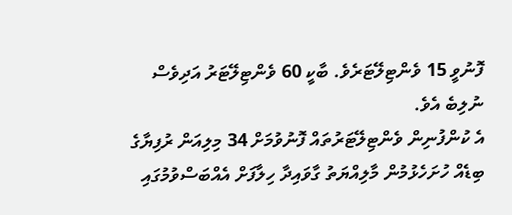ފޮނުވީ 15 ވެންޓިލޭޓަރެވެ. ބާކީ 60 ވެންޓިލޭޓަރު އަދިވެސް ނުލިބެ އެވެ.
އެ ކުންފުނިން ވެންޓިލޭޓަރުތައް ފޮނުވުމަށް 34 މިލިއަން ރުފިޔާގެ ބިޑެއް ހުށަހެޅުމުން މާލިއްޔަތު ގާވައިދާ ހިލާފަށް އެއްބަސްވުމުގައި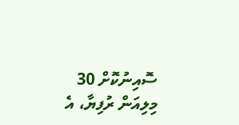ސޮއިނުކޮށް 30 މިލިއަން ރުފިޔާ، އެ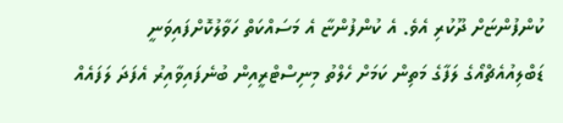ކުންފުންޏަށް ދޫކުރި އެވެ. އެ ކުންފުންޏާ އެ މަސައްކަތް ހަވާލުކޮށްފައިވަނީ ޑަބްލިއުއެޗްއޯގެ ލަފާގެ މަތިން ކަމަށް ހެލްތު މިނިސްޓްރީއިން ބުނެފައިވާއިރު އެފަދަ ލަފައެއް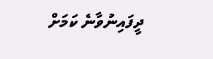ދީފައިނުވާނެ ކަމަށް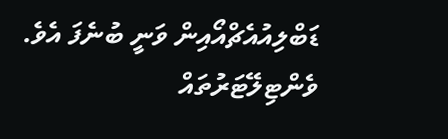ޑަބްލިއުއެޗްއޯއިން ވަނީ ބުނެފަ އެވެ.
ވެންޓިލޭޓަރުތައް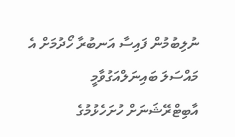ނުލިބުމުން ފައިސާ އަނބުރާ ހޯދުމަށް އެ މައްސަލަ ބައިނަލްއަގުވާމީ އާބިޓްރޭޝަނަށް ހުށަހެޅުމުގެ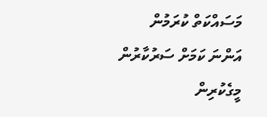މަސައްކަތް ކުރަމުން އަންނަ ކަމަށް ސަރުކާރުން މީގެކުރިން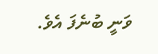ވަނީ ބުނެފަ އެވެ.